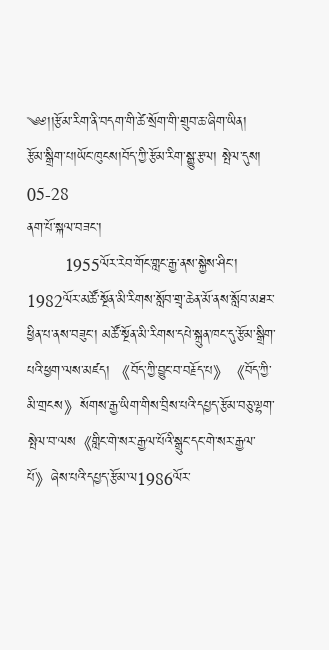༄༅།།རྩོམ་རིག་ནི་བདག་གི་ཚེ་སྲོག་གི་གྲུབ་ཆ་ཞིག་ཡིན།
རྩོམ་སྒྲིག་པ།ཡོང་ཁུངས།བོད་ཀྱི་རྩོམ་རིག་སྒྱུ་རྩལ། སྤེལ་དུས། 05-28
ནག་པོ་སྐལ་བཟང་།
        1955ལོར་རེབ་གོང་གླང་རྒྱ་ནས་སྐྱེས་ཤིང་། 1982ལོར་མཚོ་སྔོན་མི་རིགས་སློབ་གྲྭ་ཆེན་མོ་ནས་སློབ་མཐར་ཕྱིན་པ་ནས་བཟུང་། མཚོ་སྔོན་མི་རིགས་དཔེ་སྐྲུན་ཁང་དུ་རྩོམ་སྒྲིག་པའི་ཕྱག་ལས་མཛད། 《བོད་ཀྱི་བྱུང་བ་བརྗོད་པ》《བོད་ཀྱི་མི་གྲངས》སོགས་རྒྱ་ཡིག་གིས་བྲིས་པའི་དཔྱད་རྩོམ་བཅུ་ལྷག་སྤེལ་བ་ལས《གླིང་གེ་སར་རྒྱལ་པོའི་སྒྲུང་དང་གེ་སར་རྒྱལ་པོ》ཞེས་པའི་དཔྱད་རྩོམ་ལ1986ལོར་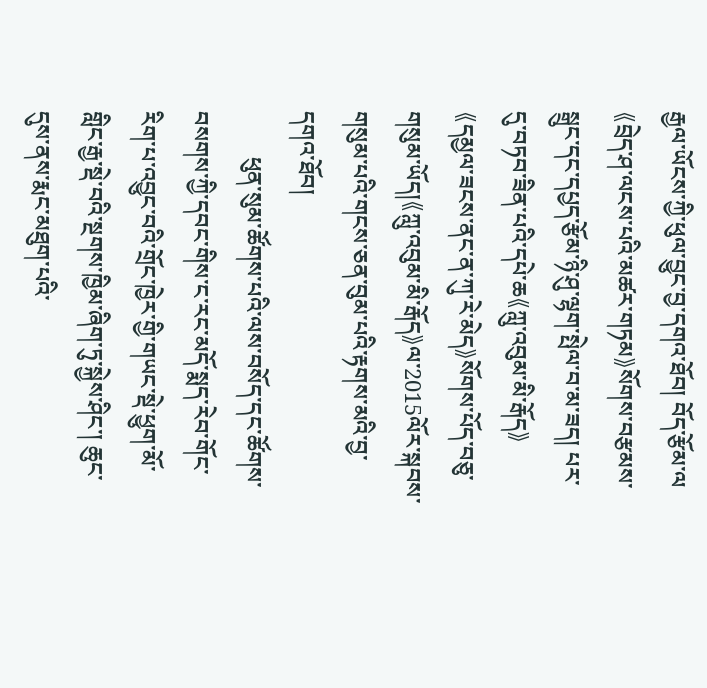རྒྱལ་ཡོངས་ཀྱི་ཕུལ་བྱུང་བྱ་དགའ་ཐོབ། བོད་རྩོམ་ལ《བྲེད་ཤ་ལངས་པའི་མཚར་གཏམ》སོགས་བརྩམས་སྒྲུང་དང་དཔྱད་རྩོམ་ཉི་ཤུ་ལྷག་སྤེལ་བ་མ་ཟད། པར་དུ་བཏབ་ཟིན་པའི་དཔེ་ཆ《ཀླུ་འབུམ་མི་རྒོད》《དམྱལ་ཟངས་ནང་ན་ཀུ་རེ་མེད》སོགས་པོད་བཅུ་གསུམ་ཡོད།《ཀླུ་འབུམ་མི་རྒོད》ལ་2015ལོར་སྐབས་གསུམ་པའི་གངས་ཅན་བུམ་པའི་རྟགས་མའི་བྱ་དགའ་ཐོབ།
        ཕུན་སུམ་ཚོགས་པའི་ལས་བསོད་དང་ཚོགས་བསགས་ཀྱི་དབང་གིས་ང་རང་མདོ་སྨད་རེབ་གོང་རིག་པ་འབྱུང་བའི་གྲོང་ཁྱེར་གྱི་གཡང་སྡེ་ཕྱུག་མོ་གླིང་རྒྱ་སྡེ་བའི་སྔགས་ཁྱིམ་ཞིག་ཏུ་སྐྱེས་ཤིང་། ཆུང་དུས་ནས་རྨང་མཐུག་པའི་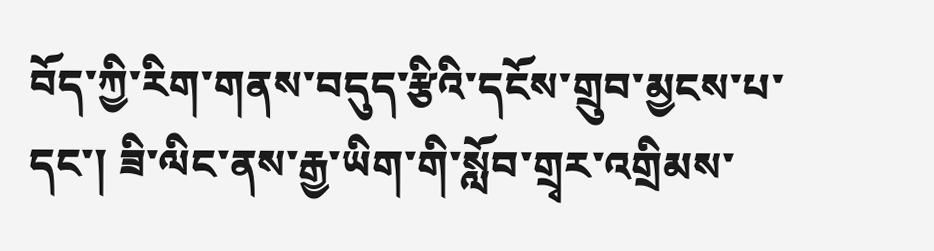བོད་ཀྱི་རིག་གནས་བདུད་རྩིའི་དངོས་གྲུབ་མྱངས་པ་དང་། ཟི་ལིང་ནས་རྒྱ་ཡིག་གི་སློབ་གྲྭར་འགྲིམས་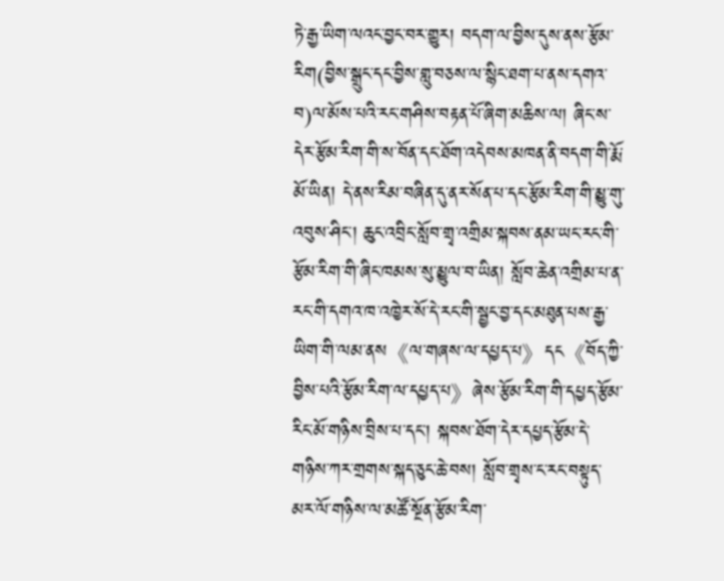ཏེ་རྒྱ་ཡིག་ལའང་བྱང་བར་གྱུར། བདག་ལ་བྱིས་དུས་ནས་རྩོམ་རིག(བྱིས་སྒྲུང་དང་བྱིས་གླུ་བཅས་ལ་སྙིང་ཐག་པ་ནས་དགའ་བ)ལ་མོས་པའི་རང་གཤིས་བརྟན་པོ་ཞིག་མཆིས་ལ། ཞིང་ས་དེར་རྩོམ་རིག་གི་ས་བོན་དང་ཐོག་འདེབས་མཁན་ནི་བདག་གི་རྨོ་མོ་ཡིན། དེ་ནས་རིམ་བཞིན་དུ་ནར་སོན་པ་དང་རྩོམ་རིག་གི་མྱུ་གུ་འབུས་ཤིང་། ཆུང་འབྲིང་སློབ་གྲྭ་འགྲིམ་སྐབས་ནམ་ཡང་རང་གི་རྩོམ་རིག་གི་ཞིང་ཁམས་སུ་མྱུལ་བ་ཡིན། སློབ་ཆེན་འགྲིམ་པ་ན་རང་གི་དགའ་ཁ་འཁྱེར་སོ་དེ་རང་གི་སྦྱང་བྱ་དང་མཐུན་པས་རྒྱ་ཡིག་གི་ལམ་ནས《ལ་གཞས་ལ་དཔྱད་པ》དང《བོད་ཀྱི་བྱིས་པའི་རྩོམ་རིག་ལ་དཔྱད་པ》ཞེས་རྩོམ་རིག་གི་དཔྱད་རྩོམ་རིང་མོ་གཉིས་བྲིས་པ་དང་། སྐབས་ཐོག་དེར་དཔྱད་རྩོམ་དེ་གཉིས་ཀར་གྲགས་སྐད་ཅུང་ཆེ་བས། སློབ་གྲྭས་ང་རང་བསྟུད་མར་ལོ་གཉིས་ལ་མཚོ་སྔོན་རྩོམ་རིག་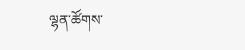ལྷན་ཚོགས་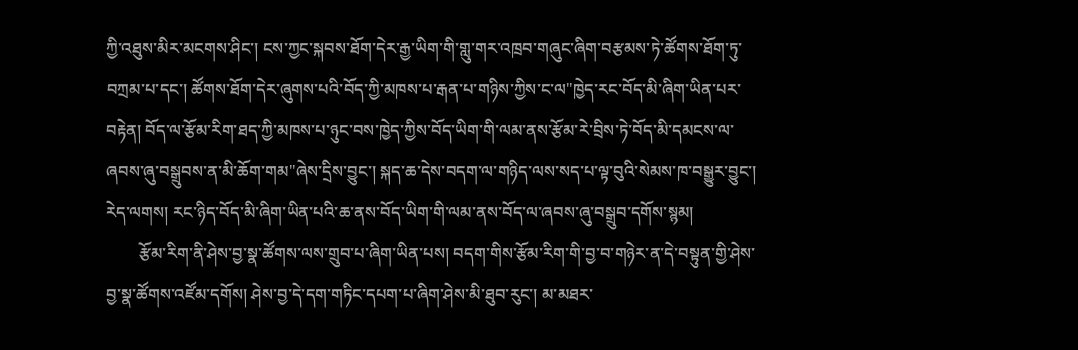ཀྱི་འཐུས་མིར་མངགས་ཤིང་། ངས་ཀྱང་སྐབས་ཐོག་དེར་རྒྱ་ཡིག་གི་གླུ་གར་འཁྲབ་གཞུང་ཞིག་བརྩམས་ཏེ་ཚོགས་ཐོག་ཏུ་བཀྲམ་པ་དང་། ཚོགས་ཐོག་དེར་ཞུགས་པའི་བོད་ཀྱི་མཁས་པ་རྒན་པ་གཉིས་ཀྱིས་ང་ལ"ཁྱེད་རང་བོད་མི་ཞིག་ཡིན་པར་བརྟེན། བོད་ལ་རྩོམ་རིག་ཐད་ཀྱི་མཁས་པ་ཉུང་བས་ཁྱེད་ཀྱིས་བོད་ཡིག་གི་ལམ་ནས་རྩོམ་རེ་བྲིས་ཏེ་བོད་མི་དམངས་ལ་ཞབས་ཞུ་བསྒྲུབས་ན་མི་ཆོག་གམ"ཞེས་དྲིས་བྱུང་། སྐད་ཆ་དེས་བདག་ལ་གཉིད་ལས་སད་པ་ལྟ་བུའི་སེམས་ཁ་བསྒྱུར་བྱུང་། རེད་ལགས། རང་ཉིད་བོད་མི་ཞིག་ཡིན་པའི་ཆ་ནས་བོད་ཡིག་གི་ལམ་ནས་བོད་ལ་ཞབས་ཞུ་བསྒྲུབ་དགོས་སྙམ།
        རྩོམ་རིག་ནི་ཤེས་བྱ་སྣ་ཚོགས་ལས་གྲུབ་པ་ཞིག་ཡིན་པས། བདག་གིས་རྩོམ་རིག་གི་བྱ་བ་གཉེར་ན་དེ་བསྟུན་གྱི་ཤེས་བྱ་སྣ་ཚོགས་འཛོམ་དགོས། ཤེས་བྱ་དེ་དག་གཏིང་དཔག་པ་ཞིག་ཤེས་མི་ཐུབ་རུང་། མ་མཐར་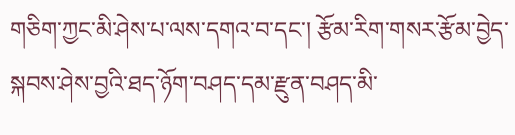གཅིག་ཀྱང་མི་ཤེས་པ་ལས་དགའ་བ་དང་། རྩོམ་རིག་གསར་རྩོམ་བྱེད་སྐབས་ཤེས་བྱའི་ཐད་ཉོག་བཤད་དམ་རྫུན་བཤད་མི་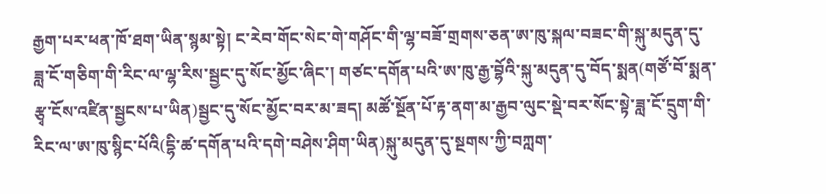རྒྱག་པར་ཕན་ཁོ་ཐག་ཡིན་སྙམ་སྟེ། ང་རེབ་གོང་སེང་གེ་གཤོང་གི་ལྷ་བཟོ་གྲགས་ཅན་ཨ་ཁུ་སྐལ་བཟང་གི་སྐུ་མདུན་དུ་ཟླ་ངོ་གཅིག་གི་རིང་ལ་ལྷ་རིས་སྦྱང་དུ་སོང་མྱོང་ཞིང་། གཙང་དགོན་པའི་ཨ་ཁུ་རྒྱ་བྷོའི་སྐུ་མདུན་དུ་བོད་སྨན(གཙོ་བོ་སྨན་རྩྭ་ངོས་འཛིན་སྦྱངས་པ་ཡིན)སྦྱང་དུ་སོང་མྱོང་བར་མ་ཟད། མཚོ་སྔོན་པོ་རྟ་ནག་མ་རྒྱབ་ལུང་སྡེ་བར་སོང་སྟེ་ཟླ་ངོ་དྲུག་གི་རིང་ལ་ཨ་ཁུ་སྙིང་པོའི(དྷི་ཚ་དགོན་པའི་དགེ་བཤེས་ཤིག་ཡིན)སྐུ་མདུན་དུ་སྔགས་ཀྱི་བཀླག་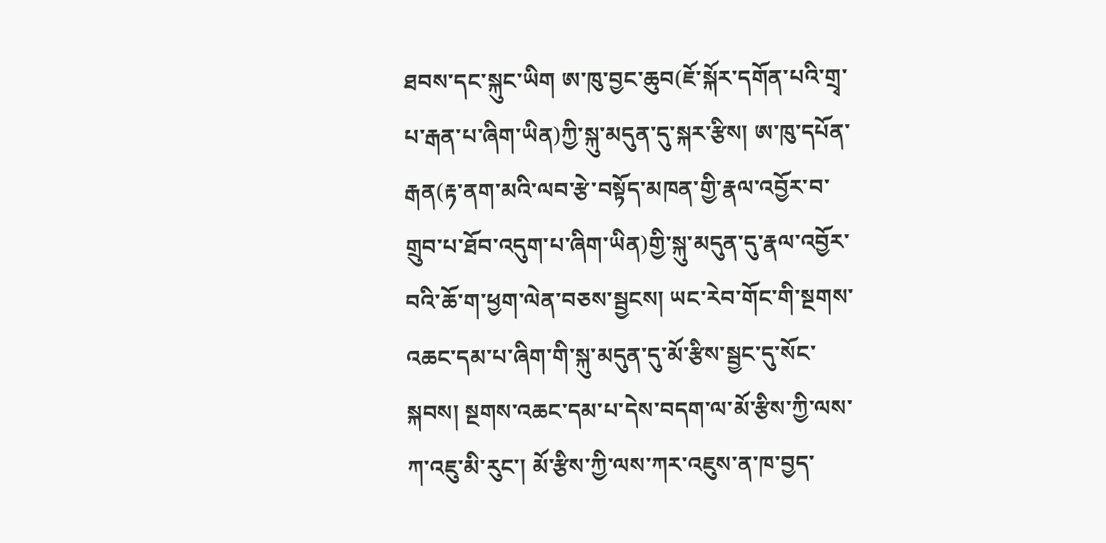ཐབས་དང་སྐུང་ཡིག ཨ་ཁུ་བྱང་ཆུབ(ཇོ་སྐོར་དགོན་པའི་གྲྭ་པ་རྒན་པ་ཞིག་ཡིན)ཀྱི་སྐུ་མདུན་དུ་སྐར་རྩིས། ཨ་ཁུ་དཔོན་རྒན(རྟ་ནག་མའི་ལབ་རྩེ་བསྟོད་མཁན་གྱི་རྣལ་འབྱོར་བ་གྲུབ་པ་ཐོབ་འདུག་པ་ཞིག་ཡིན)གྱི་སྐུ་མདུན་དུ་རྣལ་འབྱོར་བའི་ཆོ་ག་ཕྱག་ལེན་བཅས་སྦྱངས། ཡང་རེབ་གོང་གི་སྔགས་འཆང་དམ་པ་ཞིག་གི་སྐུ་མདུན་དུ་མོ་རྩིས་སྦྱང་དུ་སོང་སྐབས། སྔགས་འཆང་དམ་པ་དེས་བདག་ལ་མོ་རྩིས་ཀྱི་ལས་ཀ་འཇུ་མི་རུང་། མོ་རྩིས་ཀྱི་ལས་ཀར་འཇུས་ན་ཁ་བྱད་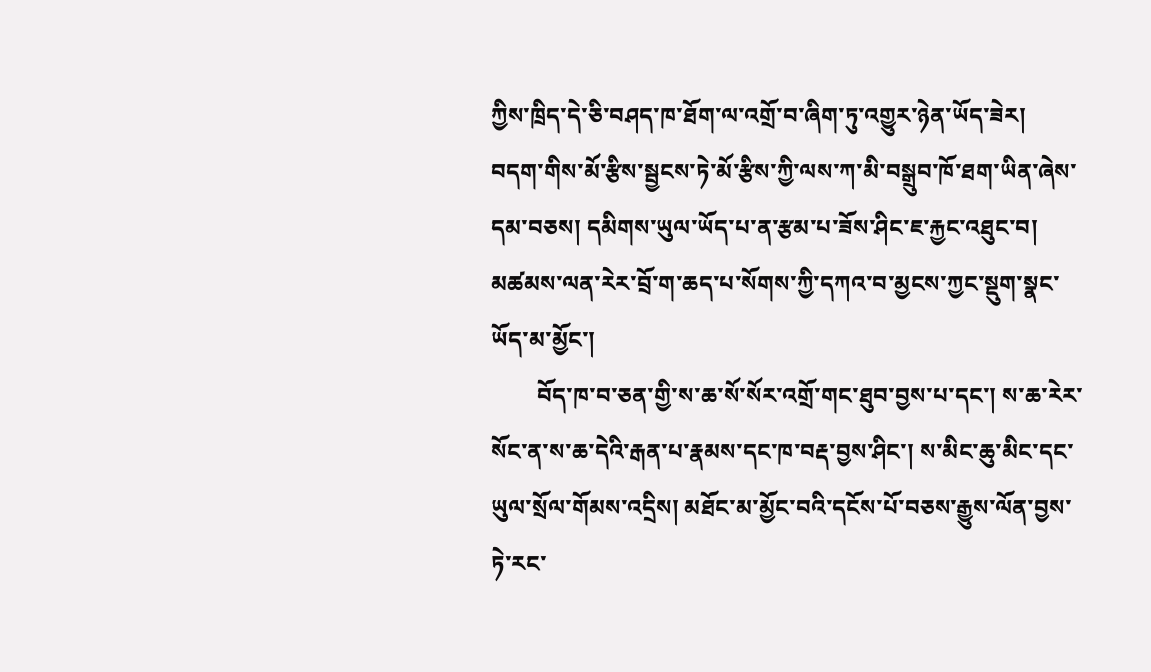ཀྱིས་ཁྲིད་དེ་ཅི་བཤད་ཁ་ཐོག་ལ་འགྲོ་བ་ཞིག་ཏུ་འགྱུར་ཉེན་ཡོད་ཟེར། བདག་གིས་མོ་རྩིས་སྦྱངས་ཏེ་མོ་རྩིས་ཀྱི་ལས་ཀ་མི་བསྒྲུབ་ཁོ་ཐག་ཡིན་ཞེས་དམ་བཅས། དམིགས་ཡུལ་ཡོད་པ་ན་རྩམ་པ་ཟོས་ཤིང་ཇ་རྐྱང་འཐུང་བ། མཚམས་ལན་རེར་བྲོ་ག་ཆད་པ་སོགས་ཀྱི་དཀའ་བ་མྱངས་ཀྱང་སྡུག་སྣང་ཡོད་མ་མྱོང་།
        བོད་ཁ་བ་ཅན་གྱི་ས་ཆ་སོ་སོར་འགྲོ་གང་ཐུབ་བྱས་པ་དང་། ས་ཆ་རེར་སོང་ན་ས་ཆ་དེའི་རྒན་པ་རྣམས་དང་ཁ་བརྡ་བྱས་ཤིང་། ས་མིང་ཆུ་མིང་དང་ཡུལ་སྲོལ་གོམས་འདྲིས། མཐོང་མ་མྱོང་བའི་དངོས་པོ་བཅས་རྒྱུས་ལོན་བྱས་ཏེ་རང་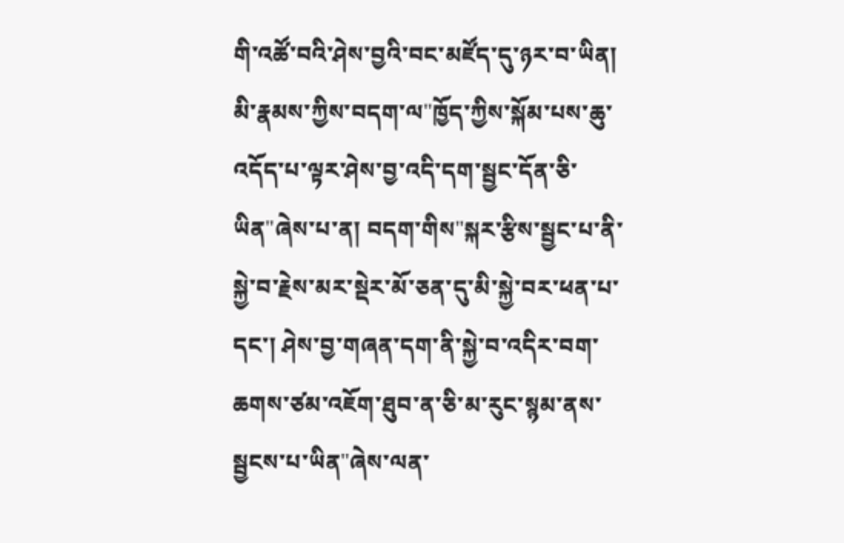གི་འཚོ་བའི་ཤེས་བྱའི་བང་མཛོད་དུ་ཉར་བ་ཡིན། མི་རྣམས་ཀྱིས་བདག་ལ"ཁྱོད་ཀྱིས་སྐོམ་པས་ཆུ་འདོད་པ་ལྟར་ཤེས་བྱ་འདི་དག་སྦྱང་དོན་ཅི་ཡིན"ཞེས་པ་ན། བདག་གིས"སྐར་རྩིས་སྦྱང་པ་ནི་སྐྱེ་བ་རྗེས་མར་སྡེར་མོ་ཅན་དུ་མི་སྐྱེ་བར་ཕན་པ་དང་། ཤེས་བྱ་གཞན་དག་ནི་སྐྱེ་བ་འདིར་བག་ཆགས་ཙམ་འཇོག་ཐུབ་ན་ཅི་མ་རུང་སྙམ་ནས་སྦྱངས་པ་ཡིན"ཞེས་ལན་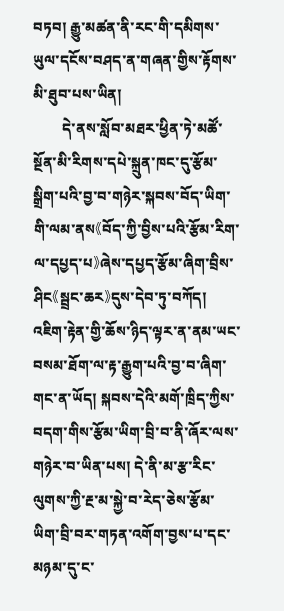བཏབ། རྒྱུ་མཚན་ནི་རང་གི་དམིགས་ཡུལ་དངོས་བཤད་ན་གཞན་གྱིས་རྟོགས་མི་ཐུབ་པས་ཡིན།
        དེ་ནས་སློབ་མཐར་ཕྱིན་ཏེ་མཚོ་སྔོན་མི་རིགས་དཔེ་སྐྲུན་ཁང་དུ་རྩོམ་སྒྲིག་པའི་བྱ་བ་གཉེར་སྐབས་བོད་ཡིག་གི་ལམ་ནས《བོད་ཀྱི་བྱིས་པའི་རྩོམ་རིག་ལ་དཔྱད་པ》ཞེས་དཔྱད་རྩོམ་ཞིག་བྲིས་ཤིང《སྦྲང་ཆར》དུས་དེབ་ཏུ་བཀོད། འཇིག་རྟེན་གྱི་ཆོས་ཉིད་ལྟར་ན་ནམ་ཡང་བསམ་ཐོག་ལ་རྟ་རྒྱུག་པའི་བྱ་བ་ཞིག་གང་ན་ཡོད། སྐབས་དེའི་མགོ་ཁྲིད་ཀྱིས་བདག་གིས་རྩོམ་ཡིག་བྲི་བ་ནི་ཞོར་ལས་གཉེར་བ་ཡིན་པས། དེ་ནི་མ་རྩ་རིང་ལུགས་ཀྱི་རྔ་མ་སྐྱེ་བ་རེད་ཅེས་རྩོམ་ཡིག་བྲི་བར་གཏན་འགོག་བྱས་པ་དང་མཉམ་དུ་ང་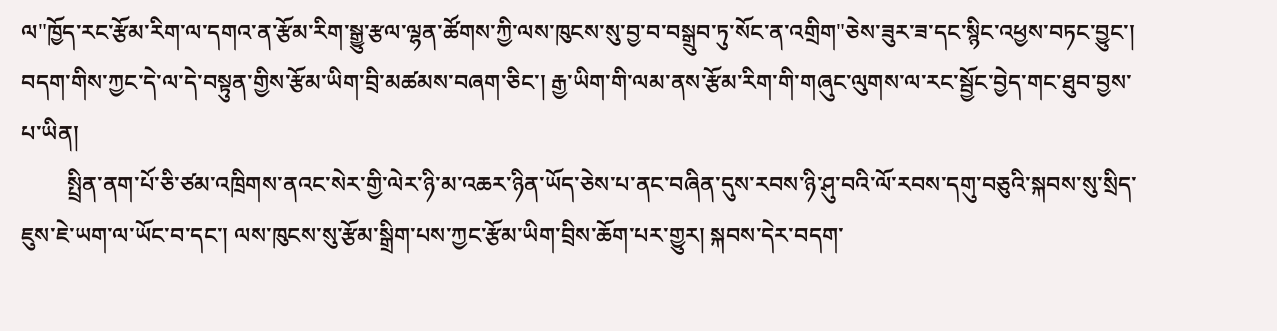ལ"ཁྱོད་རང་རྩོམ་རིག་ལ་དགའ་ན་རྩོམ་རིག་སྒྱུ་རྩལ་ལྷན་ཚོགས་ཀྱི་ལས་ཁུངས་སུ་བྱ་བ་བསྒྲུབ་ཏུ་སོང་ན་འགྲིག"ཅེས་ཟུར་ཟ་དང་སྙིང་འཕྱས་བཏང་བྱུང་། བདག་གིས་ཀྱང་དེ་ལ་དེ་བསྟུན་གྱིས་རྩོམ་ཡིག་བྲི་མཚམས་བཞག་ཅིང་། རྒྱ་ཡིག་གི་ལམ་ནས་རྩོམ་རིག་གི་གཞུང་ལུགས་ལ་རང་སྦྱོང་བྱེད་གང་ཐུབ་བྱས་པ་ཡིན།
        སྤྲིན་ནག་པོ་ཅི་ཙམ་འཁྲིགས་ནའང་སེར་གྱི་ལེར་ཉི་མ་འཆར་ཉིན་ཡོད་ཅེས་པ་ནང་བཞིན་དུས་རབས་ཉི་ཤུ་བའི་ལོ་རབས་དགུ་བཅུའི་སྐབས་སུ་སྲིད་ཇུས་ཇེ་ཡག་ལ་ཡོང་བ་དང་། ལས་ཁུངས་སུ་རྩོམ་སྒྲིག་པས་ཀྱང་རྩོམ་ཡིག་བྲིས་ཆོག་པར་གྱུར། སྐབས་དེར་བདག་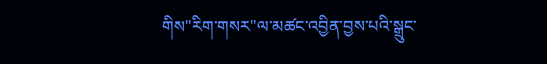གིས"རིག་གསར"ལ་མཚང་འབྱིན་བྱས་པའི་སྒྲུང་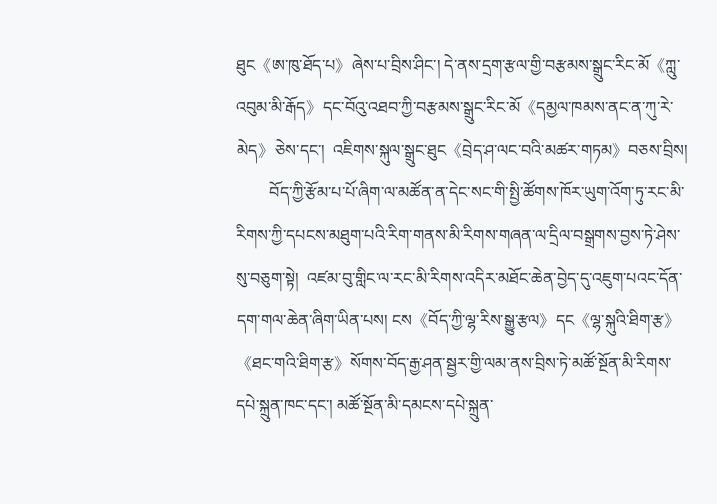ཐུང《ཨ་ཁུ་ཐོད་པ》ཞེས་པ་བྲིས་ཤིང་། དེ་ནས་དྲག་རྩལ་གྱི་བརྩམས་སྒྲུང་རིང་མོ《ཀླུ་འབུམ་མི་རྒོད》དང་བོའུ་འཐབ་ཀྱི་བརྩམས་སྒྲུང་རིང་མོ《དམྱལ་ཁམས་ནང་ན་ཀུ་རེ་མེད》ཅེས་དང་།  འཇིགས་སྐུལ་སྒྲུང་ཐུང《བྲེད་ཤ་ལང་བའི་མཚར་གཏམ》བཅས་བྲིས།
        བོད་ཀྱི་རྩོམ་པ་པོ་ཞིག་ལ་མཚོན་ན་དེང་སང་གི་སྤྱི་ཚོགས་ཁོར་ཡུག་འོག་ཏུ་རང་མི་རིགས་ཀྱི་དཔངས་མཐུག་པའི་རིག་གནས་མི་རིགས་གཞན་ལ་དྲིལ་བསྒྲགས་བྱས་ཏེ་ཤེས་སུ་བཅུག་སྟེ།  འཛམ་བུ་གླིང་ལ་རང་མི་རིགས་འདིར་མཐོང་ཆེན་བྱེད་དུ་འཇུག་པའང་དོན་དག་གལ་ཆེན་ཞིག་ཡིན་པས། ངས《བོད་ཀྱི་ལྷ་རིས་སྒྱུ་རྩལ》དང《ལྷ་སྐུའི་ཐིག་རྩ》《ཐང་གའི་ཐིག་རྩ》སོགས་བོད་རྒྱ་ཤན་སྦྱར་གྱི་ལམ་ནས་བྲིས་ཏེ་མཚོ་སྔོན་མི་རིགས་དཔེ་སྐྲུན་ཁང་དང་། མཚོ་སྔོན་མི་དམངས་དཔེ་སྐྲུན་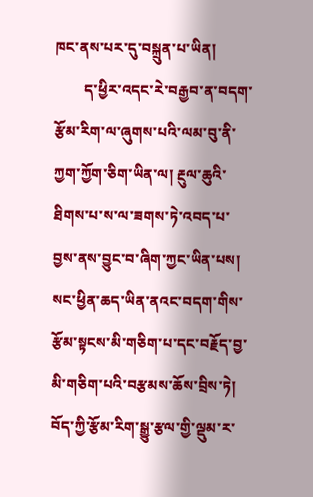ཁང་ནས་པར་དུ་བསྐྲུན་པ་ཡིན།
        ད་ཕྱིར་འདང་རེ་བརྒྱབ་ན་བདག་རྩོམ་རིག་ལ་ཞུགས་པའི་ལམ་བུ་ནི་ཀྱག་ཀྱོག་ཅིག་ཡིན་ལ། རྔུལ་ཆུའི་ཐིགས་པ་ས་ལ་ཟགས་ཏེ་འབད་པ་བྱས་ནས་བྱུང་བ་ཞིག་ཀྱང་ཡིན་པས། སང་ཕྱིན་ཆད་ཡིན་ནའང་བདག་གིས་རྩོམ་སྟངས་མི་གཅིག་པ་དང་བརྗོད་བྱ་མི་གཅིག་པའི་བརྩམས་ཆོས་བྲིས་ཏེ། བོད་ཀྱི་རྩོམ་རིག་སྒྱུ་རྩལ་གྱི་ལྡུམ་ར་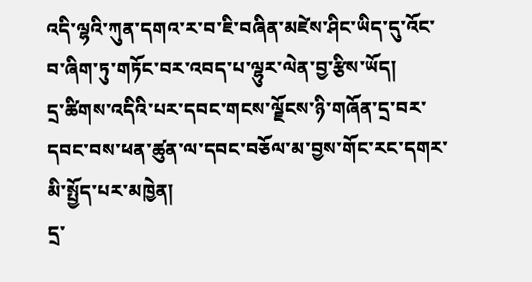འདི་ལྷའི་ཀུན་དགའ་ར་བ་ཇི་བཞིན་མཛེས་ཤིང་ཡིད་དུ་འོང་བ་ཞིག་ཏུ་གཏོང་བར་འབད་པ་ལྷུར་ལེན་བྱ་རྩིས་ཡོད།
དྲ་ཚིགས་འདིའི་པར་དབང་གངས་ལྗོངས་ཉི་གཞོན་དྲ་བར་དབང་བས་ཕན་ཚུན་ལ་དབང་བཅོལ་མ་བྱས་གོང་རང་དགར་མི་སྤྱོད་པར་མཁྱེན།
དྲ་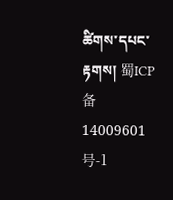ཚིགས་དཔང་རྟགས། 蜀ICP备14009601号-1